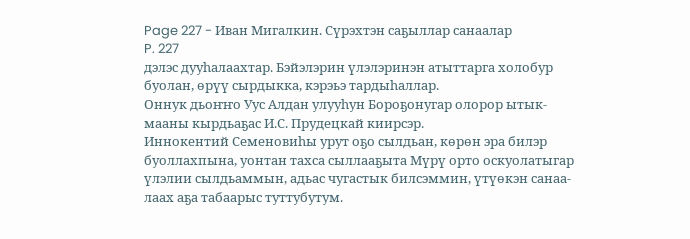Page 227 - Иван Мигалкин. Сүрэхтэн саҕыллар санаалар
P. 227
дэлэс дууһалаахтар. Бэйэлэрин үлэлэринэн атыттарга холобур
буолан, өрүү сырдыкка, кэрэьэ тардыһаллар.
Оннук дьоҥҥо Уус Алдан улууһун Бороҕонугар олорор ытык-
мааны кырдьаҕас И.С. Прудецкай киирсэр.
Иннокентий Семеновиһы урут оҕо сылдьан, көрөн эра билэр
буоллахпына, уонтан тахса сыллааҕыта Мүрү орто оскуолатыгар
үлэлии сылдьаммын, адьас чугастык билсэммин, үтүөкэн санаа-
лаах аҕа табаарыс туттубутум.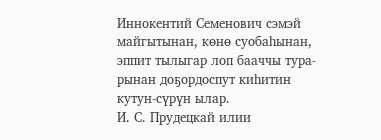Иннокентий Семенович сэмэй
майгытынан, көнө суобаһынан, эппит тылыгар лоп бааччы тура-
рынан доҕордоспут киһитин кутун-сүрүн ылар.
И. С. Прудецкай илии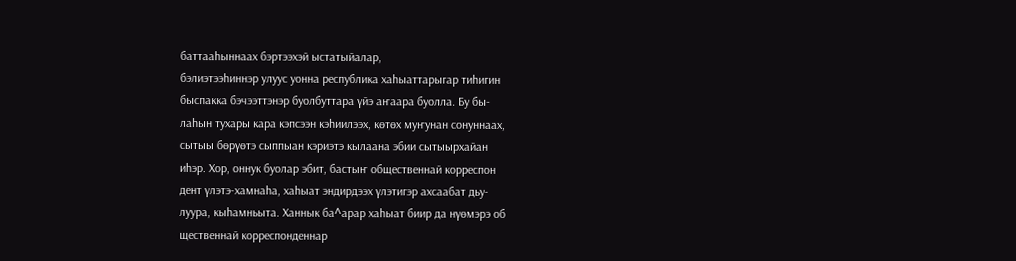баттааһыннаах бэртээхэй ыстатыйалар,
бэлиэтээһиннэр улуус уонна республика хаһыаттарыгар тиһигин
быспакка бэчээттэнэр буолбуттара үйэ аҥаара буолла. Бу бы-
лаһын тухары кара кэпсээн кэһиилээх, көтөх муҥунан сонуннаах,
сытыы бөрүөтэ сыппыан кэриэтэ кылаана эбии сытыырхайан
иһэр. Хор, оннук буолар эбит, бастыҥ общественнай корреспон
дент үлэтэ-хамнаһа, хаһыат эндирдээх үлэтигэр ахсаабат дьу-
луура, кыһамньыта. Ханнык ба^арар хаһыат биир да нүөмэрэ об
щественнай корреспонденнар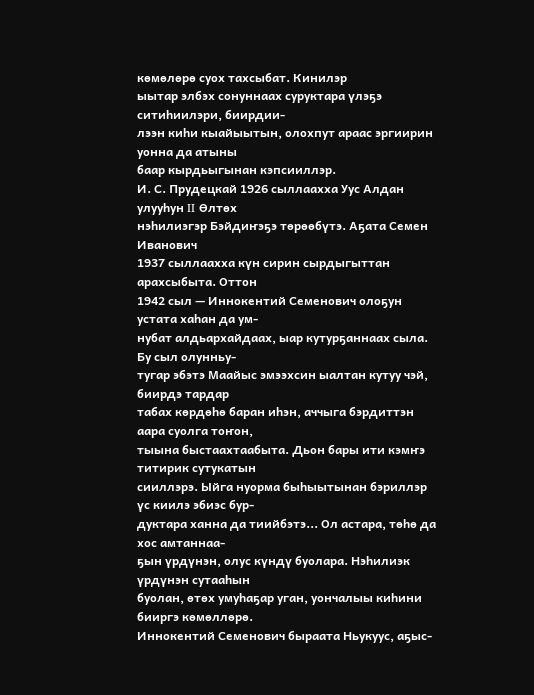көмөлөрө суох тахсыбат. Кинилэр
ыытар элбэх сонуннаах суруктара үлэҕэ ситиһиилэри, биирдии-
лээн киһи кыайыытын, олохпут араас эргиирин уонна да атыны
баар кырдьыгынан кэпсииллэр.
И. С. Прудецкай 1926 сыллаахха Уус Алдан улууһун II Өлтөх
нэһилиэгэр Бэйдиҥэҕэ төрөөбүтэ. Аҕата Семен Иванович
1937 сыллаахха күн сирин сырдыгыттан арахсыбыта. Оттон
1942 сыл — Иннокентий Семенович олоҕун устата хаһан да ум-
нубат алдьархайдаах, ыар кутурҕаннаах сыла. Бу сыл олунньу-
тугар эбэтэ Маайыс эмээхсин ыалтан кутуу чэй, биирдэ тардар
табах көрдөһө баран иһэн, аччыга бэрдиттэн аара суолга тоҥон,
тыына быстаахтаабыта. Дьон бары ити кэмҥэ титирик сутукатын
сииллэрэ. Ыйга нуорма быһыытынан бэриллэр үс киилэ эбиэс бур-
дуктара ханна да тиийбэтэ... Ол астара, төһө да хос амтаннаа-
ҕын үрдүнэн, олус күндү буолара. Нэһилиэк үрдүнэн сутааһын
буолан, өтөх умуһаҕар уган, уончалыы киһини бииргэ көмөллөрө.
Иннокентий Семенович быраата Ньукуус, аҕыс-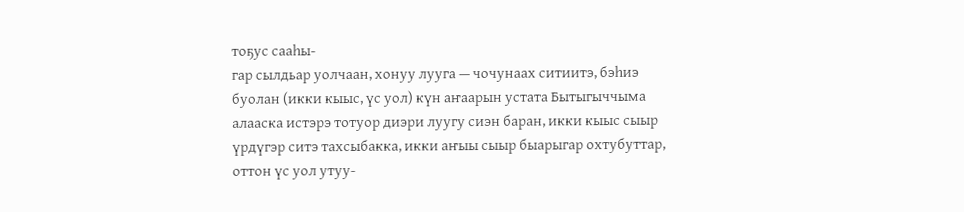тоҕус сааһы-
гар сылдьар уолчаан, хонуу лууга — чочунаах ситиитэ, бэһиэ
буолан (икки кыыс, үс уол) күн аҥаарын устата Бытыгыччыма
алааска истэрэ тотуор диэри луугу сиэн баран, икки кыыс сыыр
үрдүгэр ситэ тахсыбакка, икки аҥыы сыыр быарыгар охтубуттар,
оттон үс уол утуу-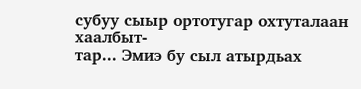субуу сыыр ортотугар охтуталаан хаалбыт-
тар... Эмиэ бу сыл атырдьах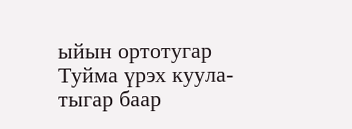ыйын ортотугар Туйма үрэх куула-
тыгар баар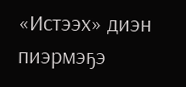«Истээх» диэн пиэрмэҕэ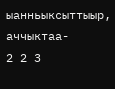ыанньыксыттыыр, аччыктаа-
2 2 3